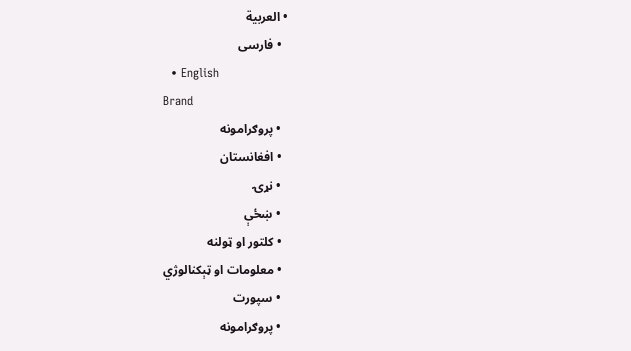• العربية
  • فارسی
  • English
Brand
  • پروګرامونه
  • افغانستان
  • نړۍ
  • ښځې
  • کلتور او ټولنه
  • معلومات او ټېکنالوژي
  • سپورت
  • پروګرامونه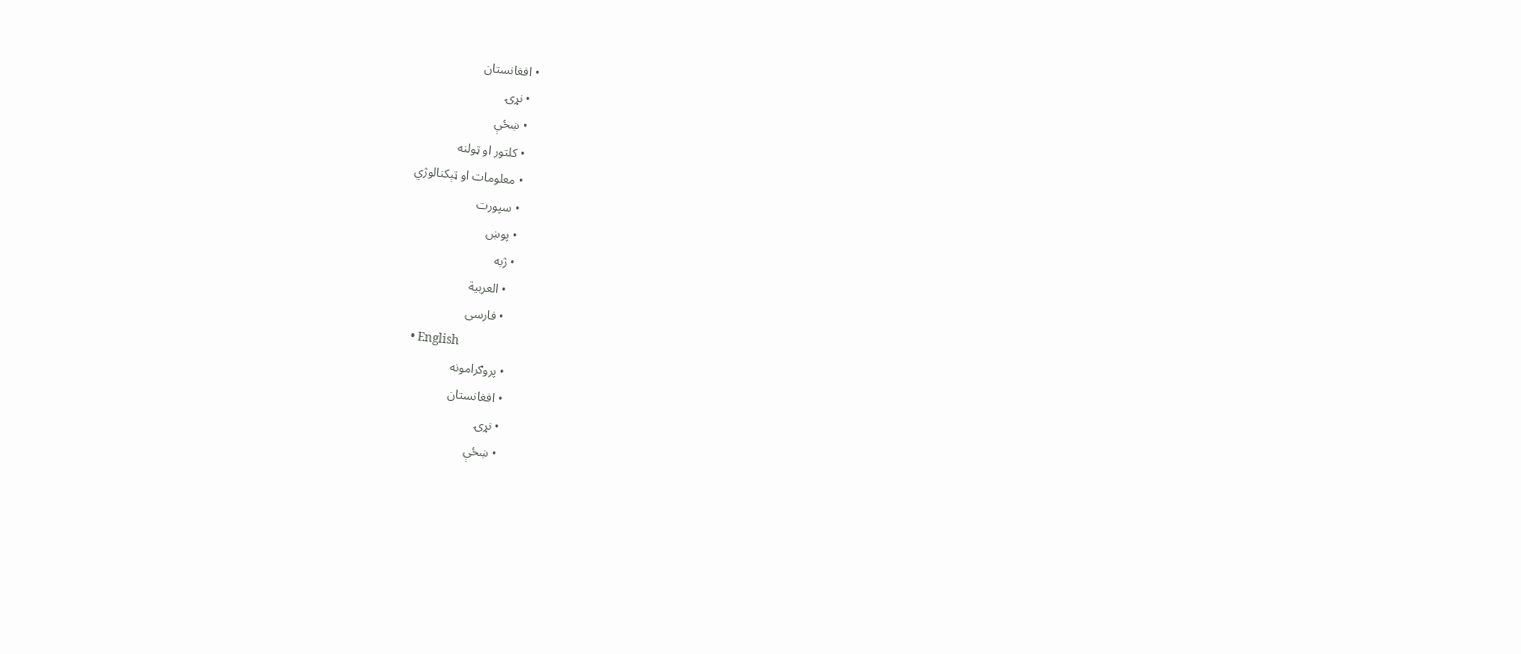• افغانستان
  • نړۍ
  • ښځې
  • کلتور او ټولنه
  • معلومات او ټېکنالوژي
  • سپورت
  • پوښ
  • ژبه
    • العربية
    • فارسی
    • English
  • پروګرامونه
  • افغانستان
  • نړۍ
  • ښځې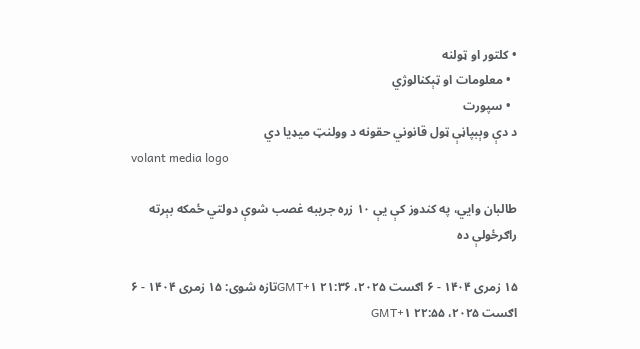• کلتور او ټولنه
  • معلومات او ټېکنالوژي
  • سپورت
د دې وېبپاڼې ټول قانوني حقونه د وولنټ میډیا دي
volant media logo

طالبان وايي، په کندوز کې یې ۱۰ زره جریبه غصب شوې دولتي ځمکه بېرته راګرځولې ده

۱۵ زمری ۱۴۰۴ - ۶ اګست ۲۰۲۵، ۲۱:۳۶ GMT+۱تازه شوی: ۱۵ زمری ۱۴۰۴ - ۶ اګست ۲۰۲۵، ۲۲:۵۵ GMT+۱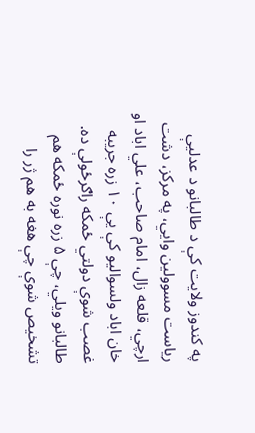په کندوز ولایت کې د طالبانو د عدلیې ریاست مسوولین وايي، په مرکز، دشت ارچي، قلعه زال، امام صاحب، علي اباد او خان اباد ولسواليو کې یې ۱۰ زره جریبه غصب شوې دولتي ځمکه راګرځولې ده. طالبانو ویلي، چې ۵ زره نوره ځمکه هم تشخیص شوې چې هغه به هم ژر را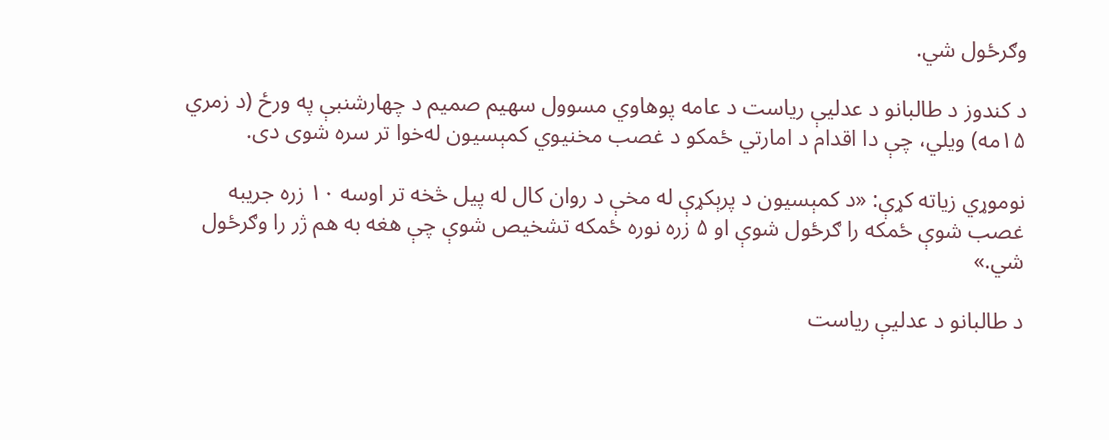وګرځول شي.

د کندوز د طالبانو د عدلیې ریاست د عامه پوهاوي مسوول سهیم صمیم د چهارشنبې په ورځ (د زمري ۱۵مه) ویلي، چې دا اقدام د امارتي ځمکو د غصب مخنیوي کمېسیون له‌خوا تر سره شوی دی.

نوموړي زیاته کړې: «د کمېسيون د پرېکړې له مخې د روان کال له پیل څخه تر اوسه ۱۰ زره جریبه غصب شوې ځمکه را ګرځول شوې او ۵ زره نوره ځمکه تشخیص شوې چې هغه به هم ژر را وګرځول شي.»

د طالبانو د عدلیې ریاست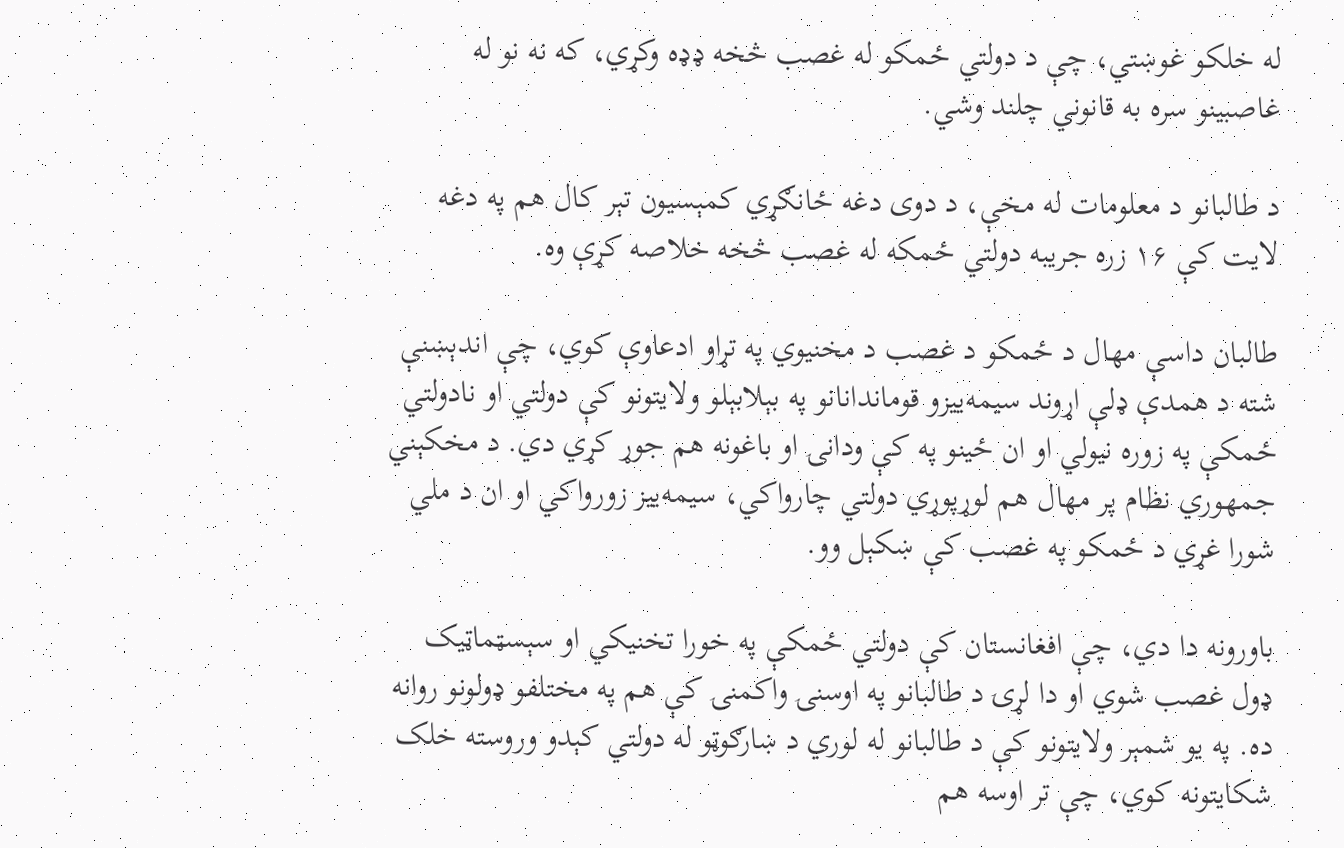له خلکو غوښتي، چې د دولتي ځمکو له غصب څخه ډډه وکړي، که نه نو له غاصبینو سره به قانوني چلند وشي.

د طالبانو د معلومات له مخې، د دوی دغه ځانګړي کمېسیون تېر کال هم په دغه لایت کې ۱۶ زره جریبه دولتي ځمکه له غصب څخه خلاصه کړې وه.

طالبان داسې مهال د ځمکو د غصب د مخنیوي په تړاو ادعاوې کوي، چې اندېښنې شته د همدې ډلې اړوند سیمه‌ییزو قوماندانانو په بېلابېلو ولایتونو کې دولتي او نادولتي ځمکې په زوره نیولي او ان ځینو په کې ودانۍ او باغونه هم جوړ کړي دي. د مخکېني جمهوري نظام پر مهال هم لوړپوړي دولتي چارواکي، سیمه‌ییز زورواکي او ان د ملي شورا غړي د ځمکو په غصب کې ښکېل وو.

باورونه دا دي، چې افغانستان کې دولتي ځمکې په خورا تخنیکي او سېسټماټیک ډول غصب شوي او دا لړۍ د طالبانو په اوسنۍ واکمنۍ کې هم په مختلفو ډولونو روانه ده. په یو شمېر ولایتونو کې د طالبانو له لوري د ښارګوټو له دولتي کېدو وروسته خلک شکایتونه کوي، چې تر اوسه هم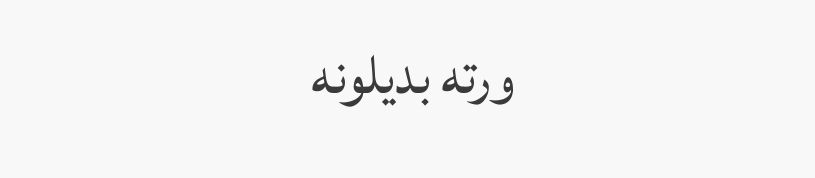ورته بدیلونه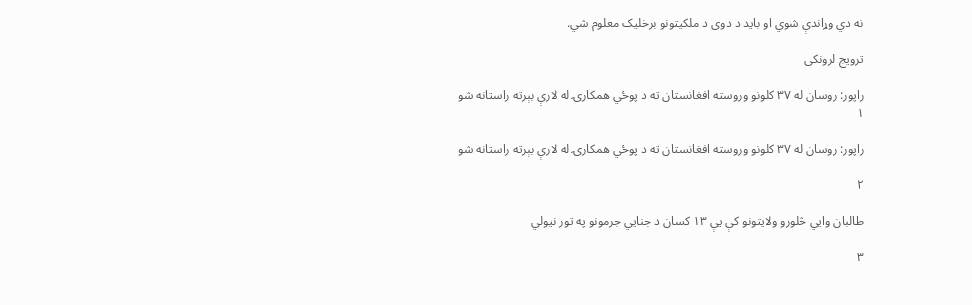نه دي وړاندې شوي او باید د دوی د ملکیتونو برخلیک معلوم شي.

ترویج لرونکی

راپور: روسان له ۳۷ کلونو وروسته افغانستان ته د پوځي همکارۍ له لارې بېرته راستانه شو
۱

راپور: روسان له ۳۷ کلونو وروسته افغانستان ته د پوځي همکارۍ له لارې بېرته راستانه شو

۲

طالبان وایي څلورو ولایتونو کې یې ۱۳ کسان د جنايي جرمونو په تور نیولي

۳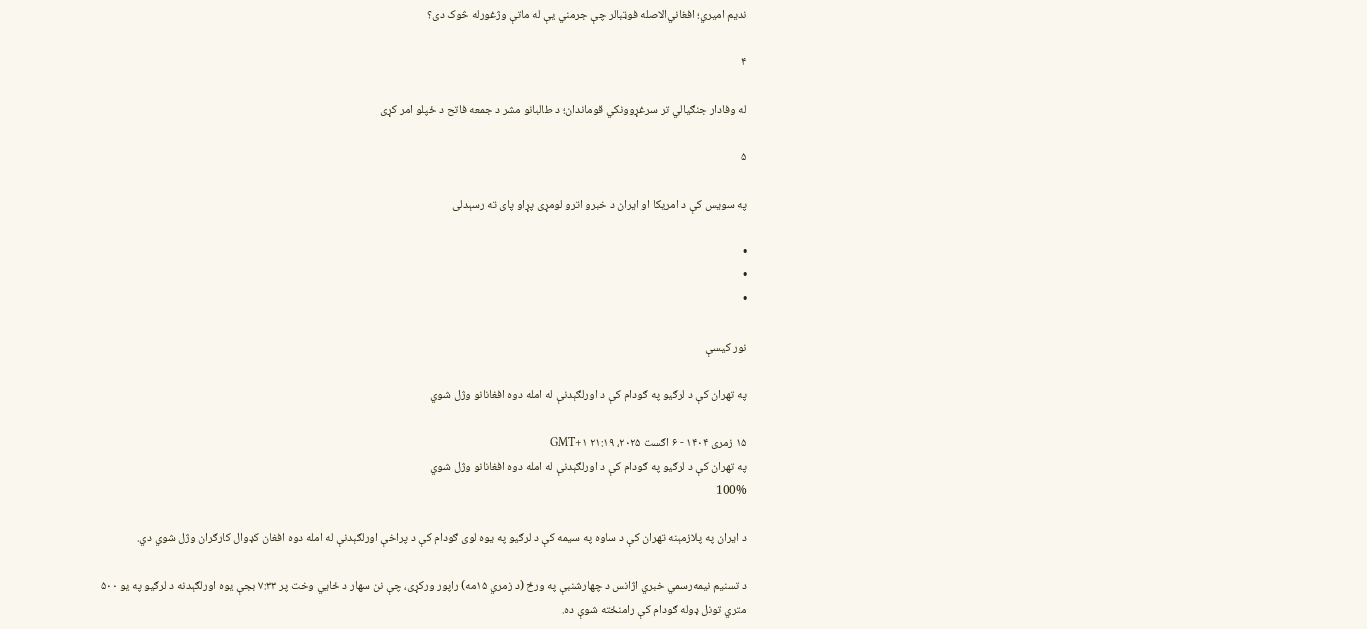ندیم امیري؛ افغاني‌الاصله فوټبالر چې جرمني یې له ماتې وژغورله څوک دی؟

۴

له وفادار جنګیالي تر سرغړوونکي قوماندان؛ د طالبانو مشر د جمعه فاتح د ځپلو امر کړی

۵

په سویس کې د امریکا او ایران د خبرو اترو لومړی پړاو پای ته رسېدلی

•
•
•

نور کیسې

په تهران کې د لرګیو په ګودام کې د اورلګېدنې له امله دوه افغانانو وژل شوي

۱۵ زمری ۱۴۰۴ - ۶ اګست ۲۰۲۵، ۲۱:۱۹ GMT+۱
په تهران کې د لرګیو په ګودام کې د اورلګېدنې له امله دوه افغانانو وژل شوي
100%

د ایران په پلازمېنه تهران کې د ساوه په سیمه کې د لرګیو په یوه لوی ګودام کې د پراخې اورلګېدنې له امله دوه افغان کډوال کارګران وژل شوي دي.

د تسنیم نیمه‌رسمي خبري اژانس د چهارشنبې په ورځ (د زمري ۱۵مه) راپور ورکړی، چې نن سهار د ځایي وخت پر ۷:۳۳ بجې یوه اورلګېدنه د لرګیو په یو ۵۰۰ متري تونل‌ ډوله ګودام کې رامنځته شوې ده.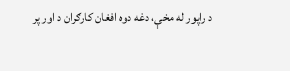د راپور له مخې، دغه دوه افغان کارګران د اور پر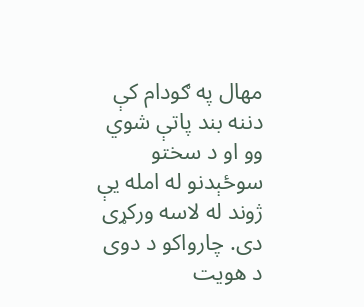مهال په ګودام کې دننه بند پاتې شوي وو او د سختو سوځېدنو له امله یې ژوند له لاسه ورکړی دی. چارواکو د دوی د هویت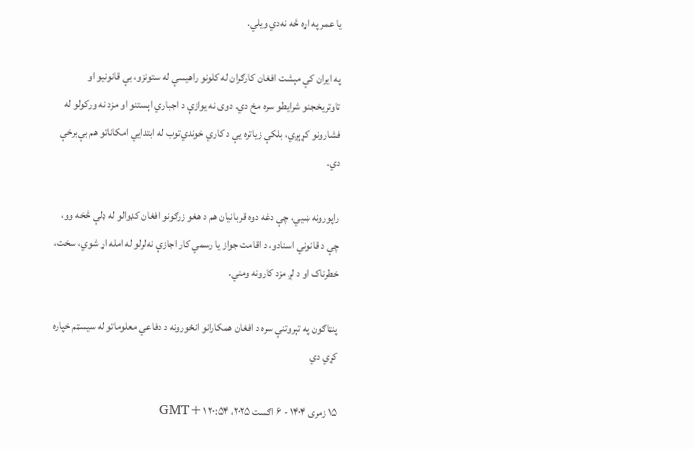یا عمر په اړه څه نه‌دي ویلي.

په ایران کې مېشت افغان کارګران له کلونو راهیسې له ستونزو، بې‌ قانونیو او تاوتریخجنو شرایطو سره مخ دي. دوی نه یوازې د اجباري اېستنو او مزد نه‌ ورکولو له فشارونو کړېږي، بلکې زیاتره یې د کاري خوندي‌توب له ابتدایي امکاناتو هم بې‌برخې دي.

راپورونه ښيي، چې دغه دوه قربانیان هم د هغو زرګونو افغان کډوالو له ډلې څخه وو، چې د قانوني اسنادو، د اقامت جواز یا رسمي کار اجازې نه‌لرلو له امله اړ شوي، سخت، خطرناک او د لږ مزد کارونه ومني.

پنټاګون په تېروتنې سره د افغان همکارانو انځورونه د دفاعي معلوماتو له سیسټم خپاره کړي دي

۱۵ زمری ۱۴۰۴ - ۶ اګست ۲۰۲۵، ۲۰:۵۴ GMT+۱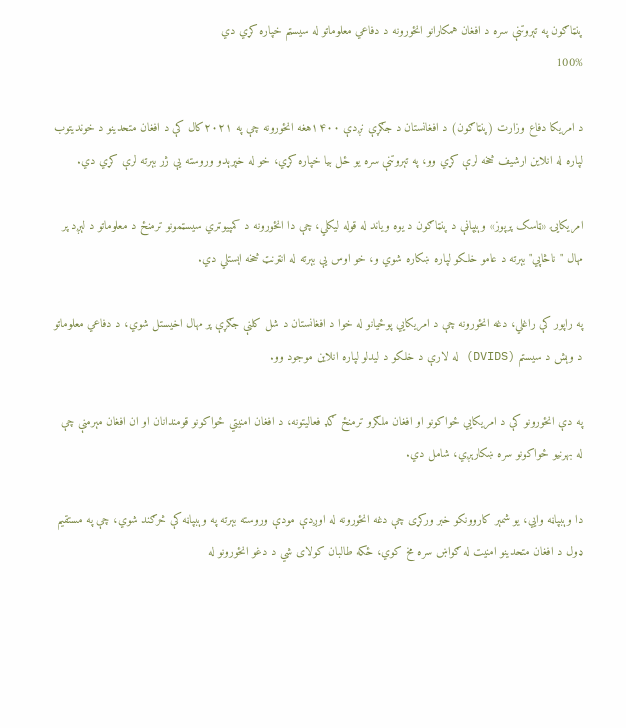پنټاګون په تېروتنې سره د افغان همکارانو انځورونه د دفاعي معلوماتو له سیسټم خپاره کړي دي
100%

د امریکا دفاع وزارت (پنټاګون) د افغانستان د جګړې نږدې ۱۴۰۰هغه انځورونه چې په ۲۰۲۱کال کې د افغان متحدینو د خوندیتوب لپاره له انلاین ارشیف څخه لرې کړي وو، په تېروتنې سره یو ځل بیا خپاره کړي، خو له خپرېدو وروسته یې ژر بېرته لرې کړي دي.

امریکایۍ «ټاسک پرپوز» وېبپاڼې د پنټاګون د یوه ویاند له قوله لیکلي، چې دا انځورونه د کمپیوټري سیسټمونو ترمنځ د معلوماتو د لېږد پر مهال "ناڅاپي" بېرته د عامو خلکو لپاره ښکاره شوي و، خو اوس یې بېرته له انټرنټ څخه اېستلي دي.

په راپور کې راغلي، دغه انځورونه چې د امریکايي پوځیانو له خوا د افغانستان د شل کلنې جګړې پر مهال اخیستل شوي، د دفاعي معلوماتو د وېش د سیستم (DVIDS) له لارې د خلکو د لیدلو لپاره انلاین موجود وو.

په دې انځورونو کې د امریکایي ځواکونو او افغان ملګرو ترمنځ ګډ فعالیتونه، د افغان امنیتي ځواکونو قومندانان او ان افغان مېرمنې چې له بهرنیو ځواکونو سره ښکارېږي، شامل دي.

دا وېبپاڼه وایي، یو شمېر کاروونکو خبر ورکړی چې دغه انځورونه له اوږدې مودې وروسته بېرته په وېبپاڼه کې څرګند شوي، چې په مستقیم ډول د افغان متحدینو امنیت له ګواښ سره مخ کوي، ځکه طالبان کولای شي د دغو انځورونو له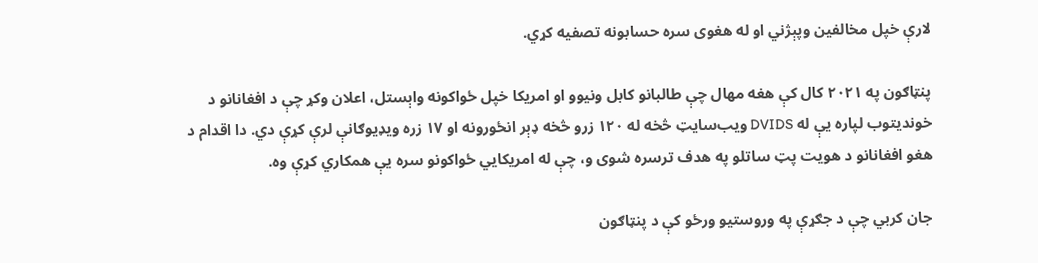لارې خپل مخالفین وپېژني او له هغوی سره حسابونه تصفیه کړي.

پنټاګون په ۲۰۲۱ کال کې هغه مهال چې طالبانو کابل ونیوو او امریکا خپل ځواکونه واېستل، اعلان وکړ چې د افغانانو د خوندیتوب لپاره یې له DVIDS ویب‌سایټ څخه له ۱۲۰ زرو څخه ډېر انځورونه او ۱۷ زره ویډیوګانې لرې کړې دي. دا اقدام د هغو افغانانو د هویت پټ ساتلو په هدف ترسره شوی و، چې له امریکايي ځواکونو سره یې همکاري کړې وه.

جان کربي چې د جګړې په وروستیو ورځو کې د پنټاګون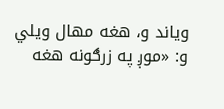ویاند و، هغه مهال ویلي و: «موږ په زرګونه هغه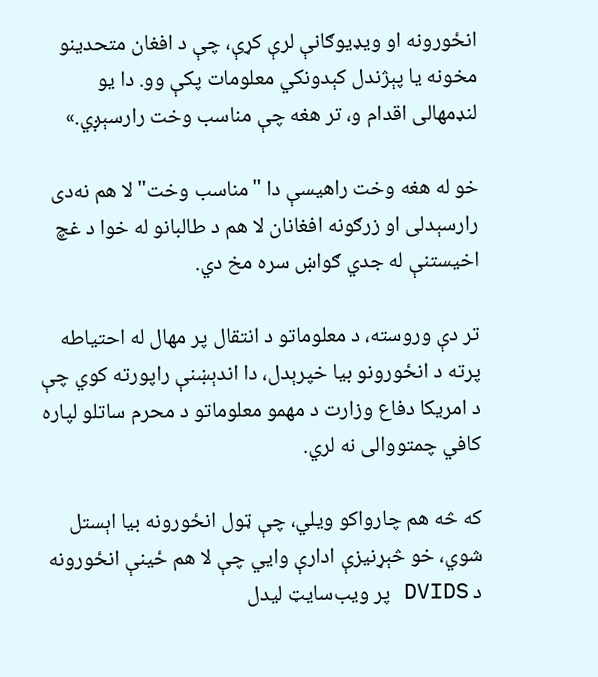انځورونه او ویډیوګانې لرې کړې، چې د افغان متحدینو مخونه یا پېژندل کېدونکي معلومات پکې وو. دا یو لنډمهالی اقدام و، تر هغه چې مناسب وخت رارسېږي.»

خو له هغه وخت راهیسې دا "مناسب وخت" لا هم نه‌دی رارسېدلی او زرګونه افغانان لا هم د طالبانو له خوا د غچ اخیستنې له جدي ګواښ سره مخ دي.

تر دې وروسته، د معلوماتو د انتقال پر مهال له احتیاطه پرته د انځورونو بیا خپرېدل، دا اندېښنې راپورته کوي چې د امریکا دفاع وزارت د مهمو معلوماتو د محرم ساتلو لپاره کافي چمتووالی نه لري.

که څه هم چارواکو ویلي، چې ټول انځورونه بیا اېستل شوي، خو څېړنیزې ادارې وایي چې لا هم ځینې انځورونه د DVIDS پر ویب‌سایټ لیدل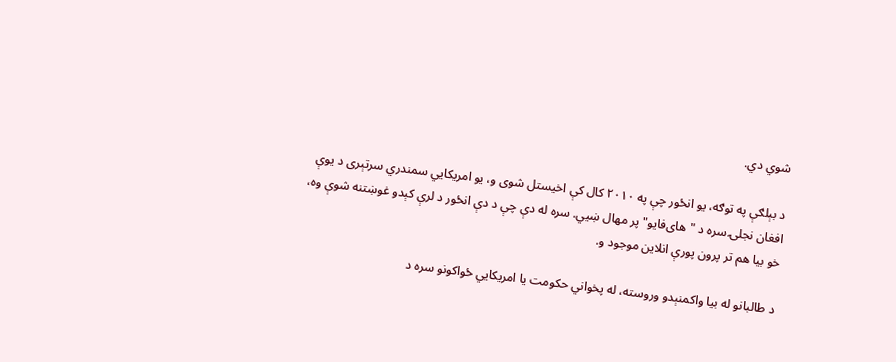شوي دي.

د بېلګې په توګه، یو انځور چې په ۲۰۱۰ کال کې اخیستل شوی و، یو امریکایي سمندري سرتېری د یوې افغان نجلۍ سره د "های‌فایو" پر مهال ښيي. سره له دې چې د دې انځور د لرې کېدو غوښتنه شوې وه، خو بیا هم تر پرون پورې انلاین موجود و.

د طالبانو له بیا واکمنېدو وروسته، له پخواني حکومت یا امریکایي ځواکونو سره د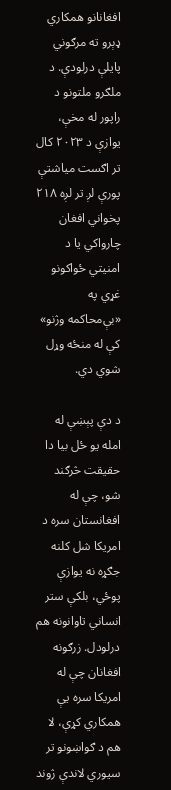افغانانو همکاري ډېرو ته مرګوني پایلې درلودې. د ملګرو ملتونو د راپور له مخې، یوازې د ۲۰۲۳ کال تر اګست میاشتې پورې لږ تر لږه ۲۱۸ پخواني افغان چارواکي یا د امنیتي ځواکونو غړي په «بې‌محاکمه وژنو» کې له منځه وړل شوي دي.

د دې پېښې له امله یو ځل بیا دا حقیقت څرګند شو، چې له افغانستان سره د امریکا شل کلنه جګړه نه یوازې پوځي، بلکې ستر انساني تاوانونه هم درلودل. زرګونه افغانان چې له امریکا سره یې همکاري کړې، لا هم د ګواښونو تر سیوري لاندې ژوند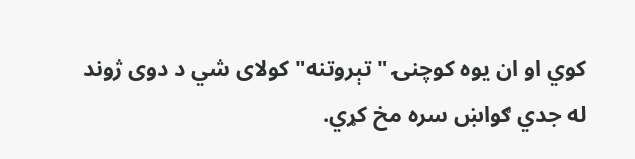کوي او ان یوه کوچنۍ "تېروتنه" کولای شي د دوی ژوند له جدي ګواښ سره مخ کړي.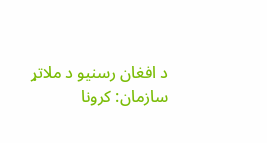د افغان رسنیو د ملاتړ سازمان: کرونا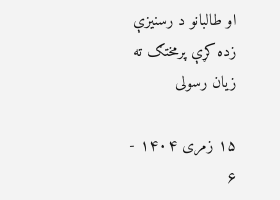او طالبانو د رسنیزې زده کړې پرمختګ ته زیان رسولی

۱۵ زمری ۱۴۰۴ - ۶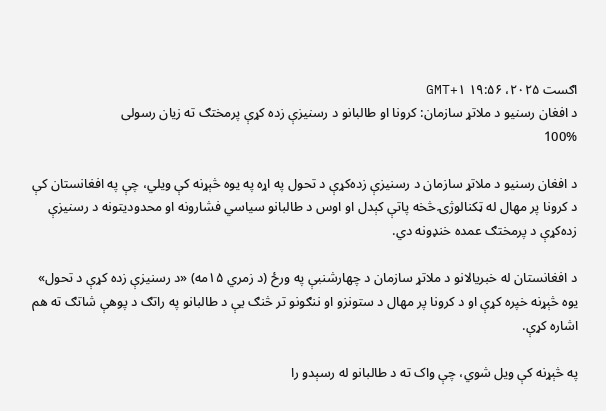اګست ۲۰۲۵، ۱۹:۵۶ GMT+۱
د افغان رسنیو د ملاتړ سازمان: کرونا او طالبانو د رسنیزې زده کړې پرمختګ ته زیان رسولی
100%

د افغان رسنیو د ملاتړ سازمان د رسنیزې زده‌کړې د تحول په اړه په یوه څېړنه کې ویلي، چې په افغانستان کې د کرونا پر مهال له ټکنالوژۍ څخه پاتې کېدل او اوس د طالبانو سیاسي فشارونه او محدودیتونه د رسنیزې زده‌کړې د پرمختګ عمده خنډونه دي.

د افغانستان له خبریالانو د ملاتړ سازمان د چهارشنبې په ورځ (د زمري ۱۵مه) «د رسنیزې زده کړې د تحول» یوه څېړنه خپره کړې او د کرونا پر مهال د ستونزو او ننګونو تر څنګ یې د طالبانو په راتګ د پوهې شاتګ ته هم اشاره کړې.

په څېړنه کې ویل شوي، چې واک ته د طالبانو له رسېدو را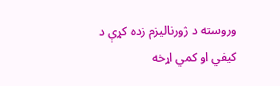وروسته د ژورنالیزم زده کړې د کیفي او کمي اړخه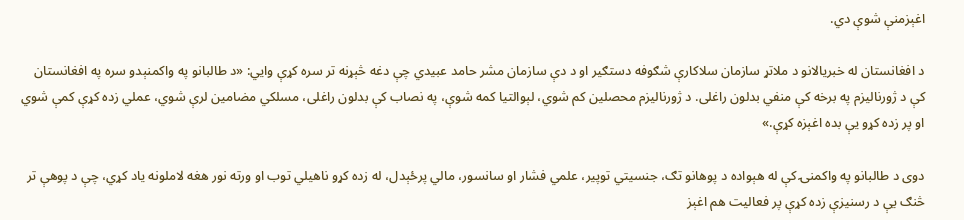اغېزمنې شوې دي.

د افغانستان له خبریالانو د ملاتړ سازمان سلاکارې شګوفه دستګير او د دې سازمان مشر حامد عبیدي چې دغه څېړنه تر سره کړې وايي: «د طالبانو په واکمنېدو سره په افغانستان کې د ژورنالیزم په برخه کې منفي بدلون راغلی. د ژورنالیزم محصلین کم شوي، لېوالتیا کمه شوې، په نصاب کې بدلون راغلی، مسلکي مضامین لرې شوي، عملي زده کړې کمې شوي او پر زده کړو یې بده اغېزه کړې.»

دوی د طالبانو په واکمنۍ کې له هېواده د پوهانو تګ، جنسیتي توپير، علمي فشار او سانسور، مالي‌ پرځېدل، له زده کړو ناهیلي توب او ورته نور هغه لاملونه یاد کړي، چې د پوهې تر څنګ یې د رسنیزې زده کړې پر فعالیت هم اغېز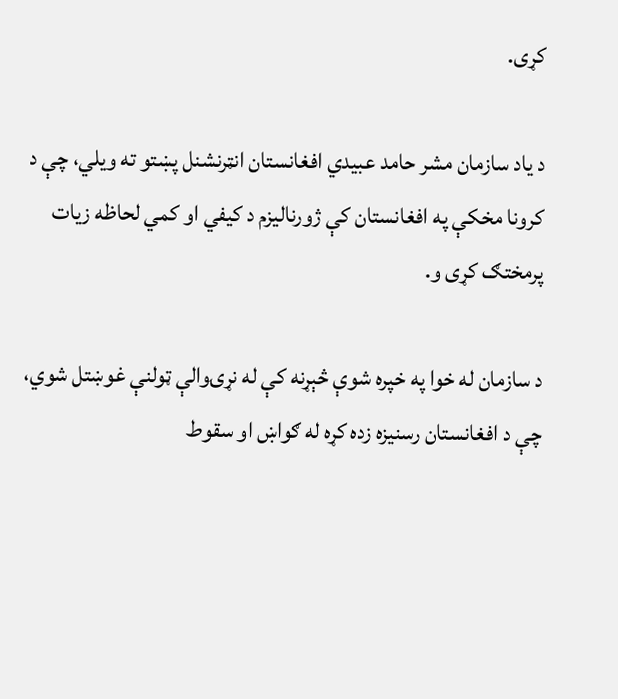کړی.

د یاد سازمان مشر حامد عبیدي افغانستان انټرنشنل پښتو ته ویلي، چې د کرونا مخکې په افغانستان کې ژورنالیزم د کیفي او کمي لحاظه زيات پرمختګ کړی و.

د سازمان له خوا په خپره شوې څېړنه کې له نړۍوالې ټولنې غوښتل شوي، چې د افغانستان رسنیزه زده کړه له ګواښ او سقوط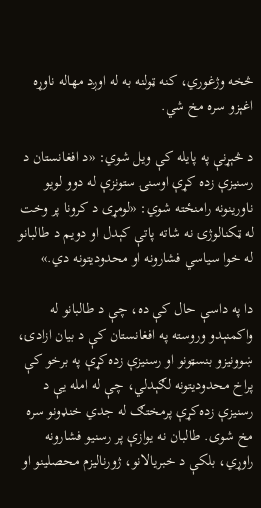څخه وژغوري، کنه ټولنه به له اوږد مهاله ناوړه اغېزو سره مخ شي.

د څېړنې په پایله کې ویل شوي: «د افغانستان د رسنیزې زده کړې اوسنۍ ستونزې له دوو لویو ناورینونه رامنځته شوي: «لومړی د کرونا پر وخت له ټکنالوژۍ نه شاته پاتې کېدل او دویم د طالبانو له خوا سیاسي فشارونه او محدودیتونه دي.»

دا په داسې حال کې ده، چې د طالبانو له واکمنېدو وروسته په افغانستان کې د بیان ازادۍ، ښوونیزو بنسټونو او رسنیزې زده‌کړې په برخو کې پراخ محدودیتونه لګېدلي، چې له امله یې د رسنیزې زده‌کړې پرمختګ له جدي خنډونو سره مخ شوی. طالبان نه یوازې پر رسنیو فشارونه راوړي، بلکې د خبریالانو، ژورنالیزم محصلینو او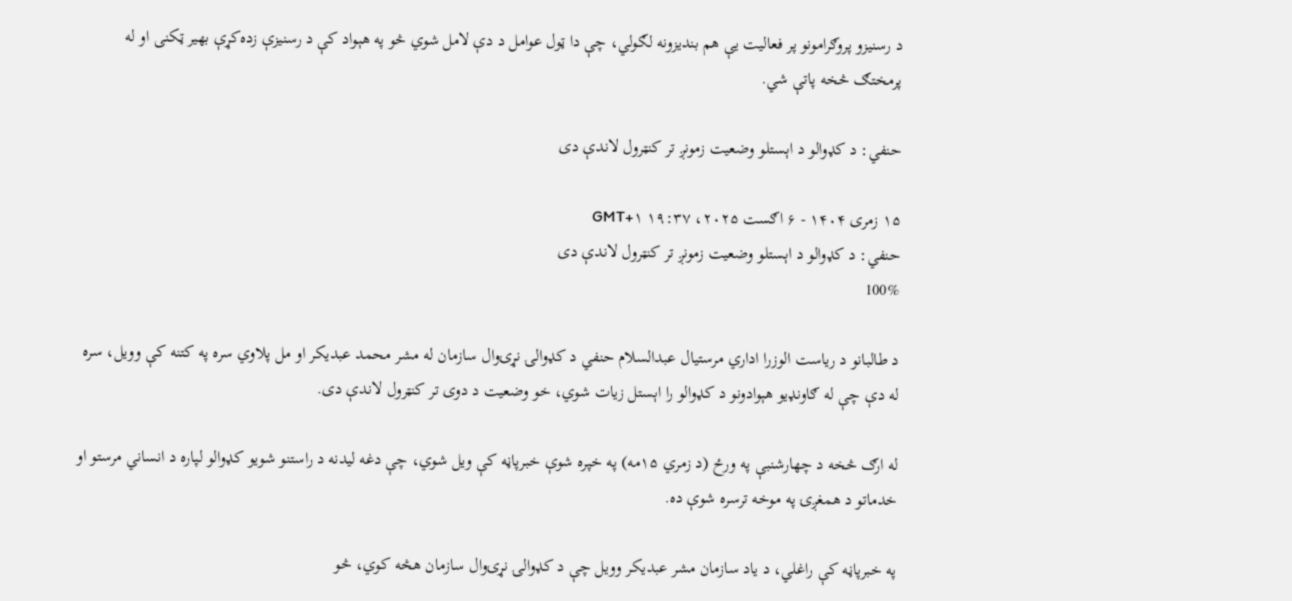د رسنیزو پروګرامونو پر فعالیت یې هم بندیزونه لګولي، چې دا ټول عوامل د دې لامل شوي څو په هېواد کې د رسنیزې زده‌کړې بهیر ټکنی او له پرمختګ څخه پاتې شي.

حنفي: د کډوالو د اېستلو وضعیت زمونږ تر کنټرول لاندې دی

۱۵ زمری ۱۴۰۴ - ۶ اګست ۲۰۲۵، ۱۹:۳۷ GMT+۱
حنفي: د کډوالو د اېستلو وضعیت زمونږ تر کنټرول لاندې دی
100%

د طالبانو د ریاست الوزرا اداري مرستیال عبدالسلام حنفي د کډوالۍ نړۍوال سازمان له مشر محمد عبدیکر او مل پلاوي سره په کتنه کې وویل، سره له دې چې له ګاونډیو هېوادونو د کډوالو را اېستل زیات شوي، خو وضعیت د دوی تر کنټرول لاندې دی.

له ارګ څخه د چهارشنبې په ورځ (د زمري ۱۵مه) په خپره شوې خبرپاڼه کې ویل شوي، چې دغه لیدنه د راستنو شویو کډوالو لپاره د انساني مرستو او خدماتو د همغږۍ په موخه ترسره شوې ده.

په خبرپاڼه کې راغلي، د یاد سازمان مشر عبدیکر وویل چې د کډوالۍ نړۍوال سازمان هڅه کوي، څو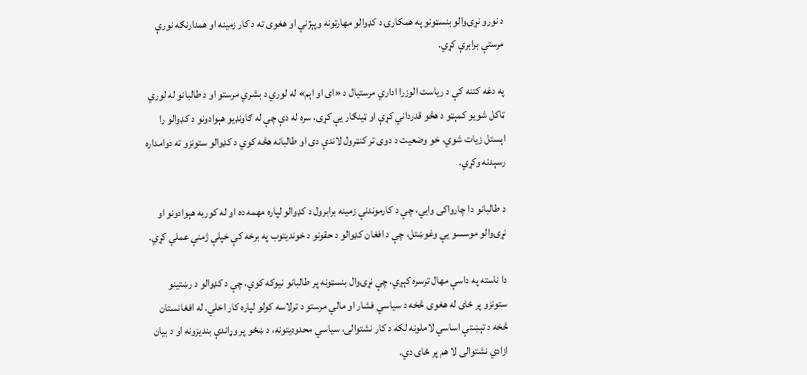د نورو نړۍوالو بنسټونو په همکارۍ د کډوالو مهارتونه وپېژني او هغوی ته د کار زمینه او همدارنګه نورې مرستې برابرې کړي.

په دغه کتنه کې د ریاست الوزرا اداري مرستیال د «ای او اېم» له لوري د بشري مرستو او د طالبانو له لوري ټاکل شویو کمېټو د هڅو قدرداني کړې او ټینګار یې کړی، سره له دې چې له ګاونډیو هېوادونو د کډوالو را اېستل زیات شوي، خو وضعیت د دوی تر کنټرول لاندې دی او طالبانه هڅه کوي د کډوالو ستونزو ته دوامداره رسېدنه وکړي.

د طالبانو دا چارواکی وايي، چې د کارموندنې زمینه برابرول د کډوالو لپاره مهمه ده او له کوربه هېوادونو او نړۍوالو موسسو یې وغوښتل، چې د افغان کډوالو د حقونو د خوندیتوب په برخه کې خپلې ژمنې عملي کړي.

دا ناسته په داسې مهال ترسره کېږي، چې نړۍوال بنسټونه پر طالبانو نیوکه کوي، چې د کډوالو د رښتینو ستونزو پر ځای له هغوی څخه د سیاسي فشار او مالي مرستو د ترلاسه کولو لپاره کار اخلي. له افغانستان څخه د تېښتې اساسي لاملونه لکه د کار نشتوالی، سیاسي محدودیتونه، د ښځو پر وړاندې بندیزونه او د بیان ازادي نشتوالی لا هم پر ځای دي.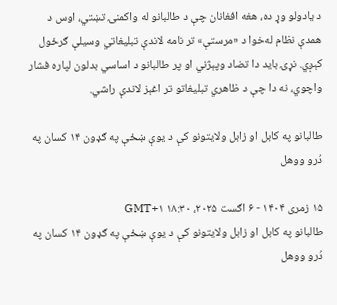د یادولو وړ ده، هغه افغانان چې د طالبانو له واکمنۍ تښتي، اوس د همدې نظام له‌خوا د «مرستې» تر نامه لاندې تبلیغاتي وسیلې ګرځول کېږي. نړۍ باید دا تضاد وپېژني او پر طالبانو د اساسي بدلون لپاره فشار واچوي، نه دا چې د ظاهري تبلیغاتو تر اغېز لاندې راشي.

طالبانو په کابل او زابل ولایتونو کې د یوې ښځې په ګډون ۱۴ کسان په دُرو ووهل

۱۵ زمری ۱۴۰۴ - ۶ اګست ۲۰۲۵، ۱۸:۳۰ GMT+۱
طالبانو په کابل او زابل ولایتونو کې د یوې ښځې په ګډون ۱۴ کسان په دُرو ووهل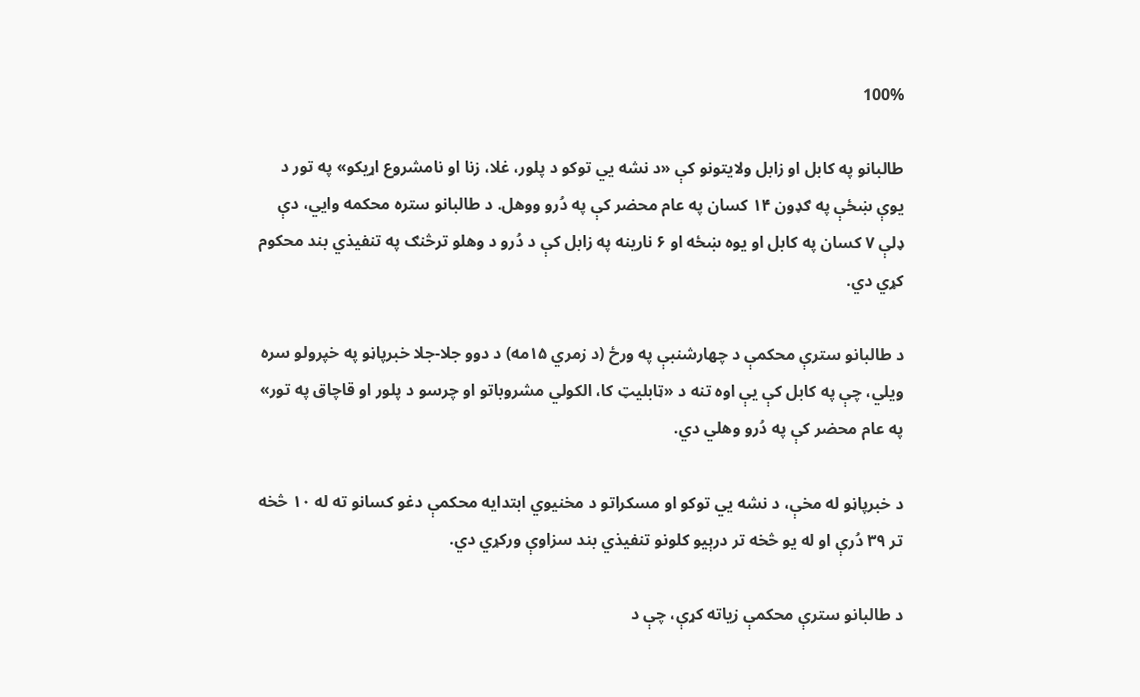100%

طالبانو په کابل او زابل ولایتونو کې «د نشه يي توکو د پلور، غلا، زنا او نامشروع اړیکو» په تور د یوې ښځې په ګډون ۱۴ کسان په عام محضر کې په دُرو ووهل. د طالبانو ستره محکمه وایي، دې ډلې ۷ کسان په کابل او یوه ښځه او ۶ نارینه په زابل کې د دُرو د وهلو ترڅنګ په تنفیذي بند محکوم کړي دي.

د طالبانو سترې محکمې د چهارشنبې په ورځ (د زمري ۱۵مه) د دوو جلا-جلا خبرپاڼو په خپرولو سره ویلي، چې په کابل کې یې اوه تنه د «ټابلیټ کا، الکولي مشروباتو او چرسو د پلور او قاچاق په تور» په عام محضر کې په دُرو وهلي دي.

د خبرپاڼو له مخې، د نشه يي توکو او مسکراتو د مخنيوي ابتدایه محکمې دغو کسانو ته له ۱۰ څخه تر ۳۹ دُرې او له یو څخه تر درېيو کلونو تنفيذي بند سزاوې ورکړي‌ دي.

د طالبانو سترې محکمې زیاته کړې، چې د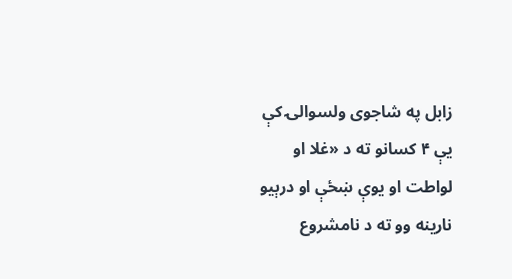زابل په شاجوی ولسوالۍ کې یې ۴ کسانو ته د «غلا او لواطت او یوې ښځې او درېيو نارینه وو ته د نامشروع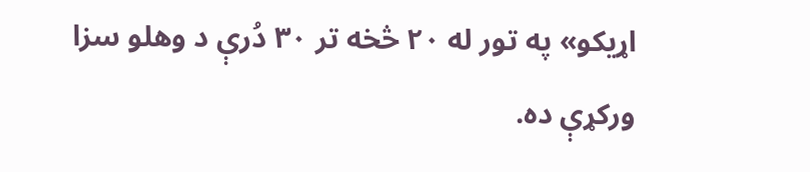اړیکو» په تور له ۲۰ څخه تر ۳۰ دُرې د وهلو سزا ورکړې ده.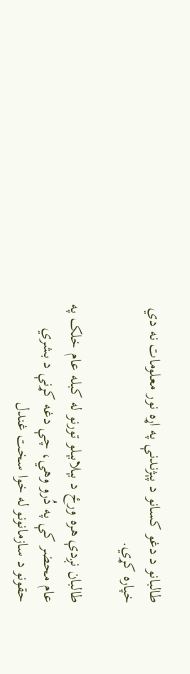طالبانو د دغو کسانو د پېژندنې په اړه نور معلومات نه دي‌ خپاره کړي.

طالبان نږدې هره ورځ د بېلابېلو تورنو له کبله عام خلک په عام محضر کې په دُرو وهي، چې دغه کړنې د بشري حقونو د سازمانونو له خوا سخت غندل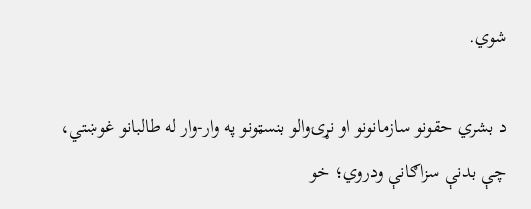شوي.

د بشري حقونو سازمانونو او نړۍوالو بنسټونو په وار-وار له طالبانو غوښتي، چې بدنې سزاګانې ودروي؛ خو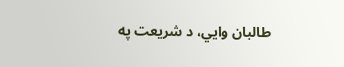طالبان وايي، د شریعت په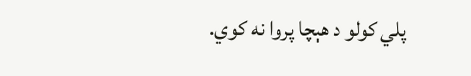پلي کولو د هېچا پروا نه کوي.